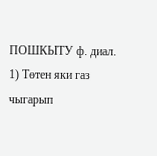ПОШКЫТУ ф. диал. 1) Төтен яки газ чыгарып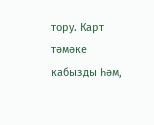тору. Карт тәмәке кабызды һәм,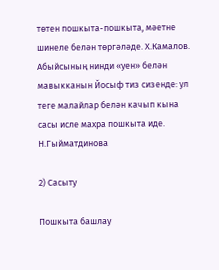төтен пошкыта-пошкыта, мәетне шинеле белән төргәләде. Х.Камалов. Абыйсының нинди «уен» белән мавыкканын Йосыф тиз сизенде: ул теге малайлар белән качып кына сасы исле махра пошкыта иде. Н.Гыйматдинова

2) Сасыту

Пошкыта башлау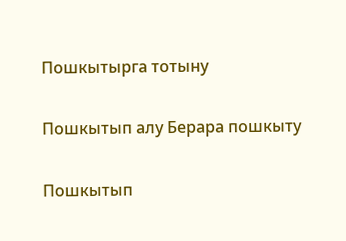Пошкытырга тотыну

Пошкытып алу Берара пошкыту

Пошкытып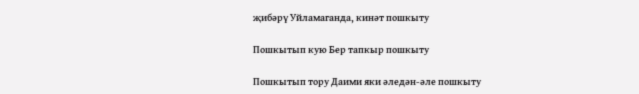җибәрү Уйламаганда, кинәт пошкыту

Пошкытып кую Бер тапкыр пошкыту

Пошкытып тору Даими яки әледән-әле пошкыту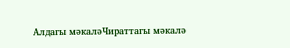Алдагы мәкаләЧираттагы мәкалә